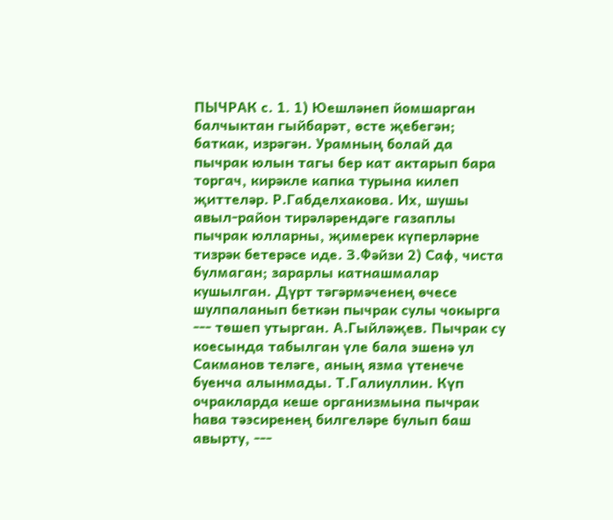ПЫЧРАК с. 1. 1) Юешләнеп йомшарган балчыктан гыйбарәт, өсте җебегән; баткак, изрәгән. Урамның болай да пычрак юлын тагы бер кат актарып бара торгач, кирәкле капка турына килеп җиттеләр. Р.Габделхакова. Их, шушы авыл-район тирәләрендәге газаплы пычрак юлларны, җимерек күперләрне тизрәк бетерәсе иде. З.Фәйзи 2) Саф, чиста булмаган; зарарлы катнашмалар кушылган. Дүрт тәгәрмәченең өчесе шулпаланып беткән пычрак сулы чокырга --- төшеп утырган. А.Гыйләҗев. Пычрак су коесында табылган үле бала эшенә ул Сакманов теләге, аның язма үтенече буенча алынмады. Т.Галиуллин. Күп очракларда кеше организмына пычрак һава тәэсиренең билгеләре булып баш авырту, ---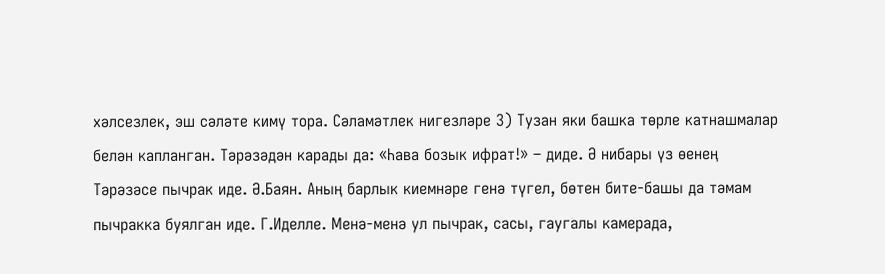хәлсезлек, эш сәләте кимү тора. Сәламәтлек нигезләре 3) Тузан яки башка төрле катнашмалар белән капланган. Тәрәзәдән карады да: «Һава бозык ифрат!» – диде. Ә нибары үз өенең Тәрәзәсе пычрак иде. Ә.Баян. Аның барлык киемнәре генә түгел, бөтен бите-башы да тәмам пычракка буялган иде. Г.Иделле. Менә-менә ул пычрак, сасы, гаугалы камерада,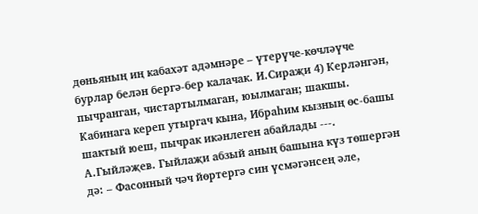дөньяның иң кабахәт адәмнәре – үтерүче-көчләүче бурлар белән бергә-бер калачак. И.Сираҗи 4) Керләнгән, пычранган, чистартылмаган, юылмаган; шакшы. Кабинага кереп утыргач кына, Ибраһим кызның өс-башы шактый юеш, пычрак икәнлеген абайлады ---. А.Гыйләҗев. Гыйлаҗи абзый аның башына күз төшергән дә: – Фасонный чәч йөртергә син үсмәгәнсең әле,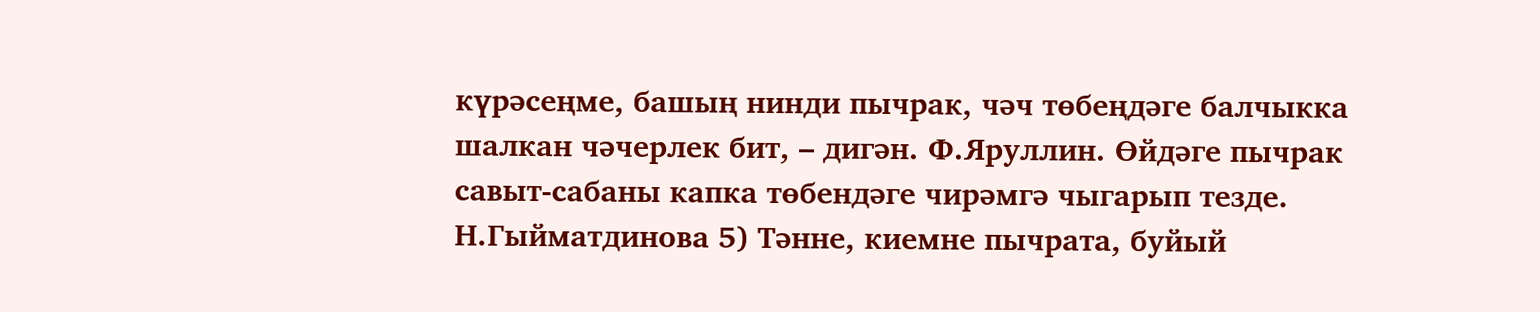күрәсеңме, башың нинди пычрак, чәч төбеңдәге балчыкка шалкан чәчерлек бит, – дигән. Ф.Яруллин. Өйдәге пычрак савыт-сабаны капка төбендәге чирәмгә чыгарып тезде. Н.Гыйматдинова 5) Тәнне, киемне пычрата, буйый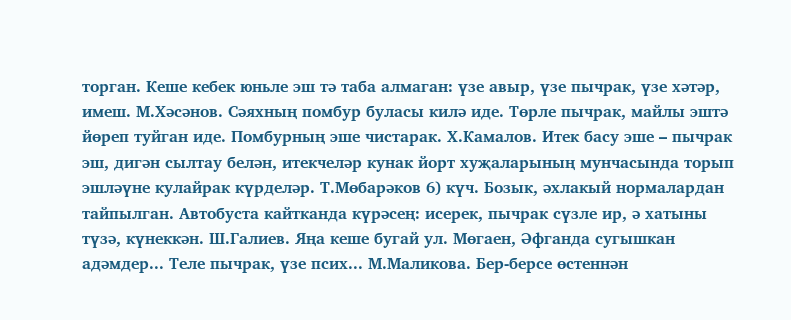торган. Кеше кебек юньле эш тә таба алмаган: үзе авыр, үзе пычрак, үзе хәтәр, имеш. М.Хәсәнов. Сәяхның помбур буласы килә иде. Төрле пычрак, майлы эштә йөреп туйган иде. Помбурның эше чистарак. Х.Камалов. Итек басу эше – пычрак эш, дигән сылтау белән, итекчеләр кунак йорт хуҗаларының мунчасында торып эшләүне кулайрак күрделәр. Т.Мөбарәков 6) күч. Бозык, әхлакый нормалардан тайпылган. Автобуста кайтканда күрәсең: исерек, пычрак сүзле ир, ә хатыны түзә, күнеккән. Ш.Галиев. Яңа кеше бугай ул. Мөгаен, Әфганда сугышкан адәмдер... Теле пычрак, үзе псих... М.Маликова. Бер-берсе өстеннән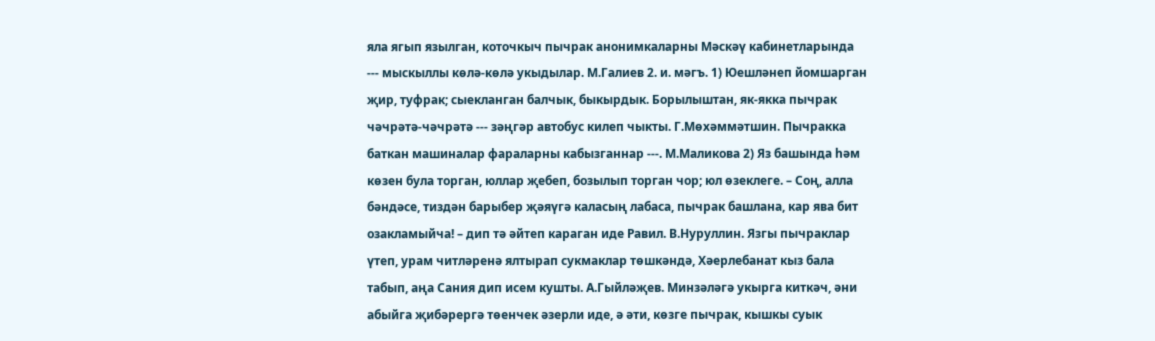яла ягып язылган, коточкыч пычрак анонимкаларны Мәскәү кабинетларында --- мыскыллы көлә-көлә укыдылар. М.Галиев 2. и. мәгъ. 1) Юешләнеп йомшарган җир, туфрак; сыекланган балчык, быкырдык. Борылыштан, як-якка пычрак чәчрәтә-чәчрәтә --- зәңгәр автобус килеп чыкты. Г.Мөхәммәтшин. Пычракка баткан машиналар фараларны кабызганнар ---. М.Маликова 2) Яз башында һәм көзен була торган, юллар җебеп, бозылып торган чор; юл өзеклеге. – Соң, алла бәндәсе, тиздән барыбер җәяүгә каласың лабаса, пычрак башлана, кар ява бит озакламыйча! – дип тә әйтеп караган иде Равил. В.Нуруллин. Язгы пычраклар үтеп, урам читләренә ялтырап сукмаклар төшкәндә, Хәерлебанат кыз бала табып, аңа Сания дип исем кушты. А.Гыйләҗев. Минзәләгә укырга киткәч, әни абыйга җибәрергә төенчек әзерли иде, ә әти, көзге пычрак, кышкы суык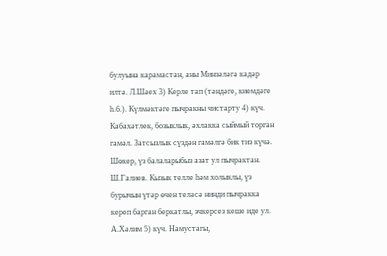булуына карамастан, аны Минзәләгә кадәр илтә. Л.Шәех 3) Керле тап (тәндәге, киемдәге һ.б.). Күлмәктәге пычракны чистарту 4) күч. Кабахәтлек, бозыклык, әхлакка сыймый торган гамәл. Затсызлык сүздән гамәлгә бик тиз күчә. Шөкер, үз балаларыбыз азат ул пычрактан. Ш.Галиев. Кызык телле һәм холыклы, үз бурычын үтәр өчен теләсә нинди пычракка кереп барган беркатлы, эчкерсез кеше иде ул. А.Хәлим 5) күч. Намустагы,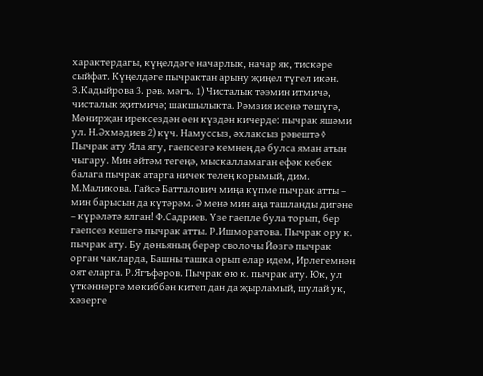характердагы, күңелдәге начарлык, начар як, тискәре сыйфат. Күңелдәге пычрактан арыну җиңел түгел икән. З.Кадыйрова 3. рәв. мәгъ. 1) Чисталык тәэмин итмичә, чисталык җитмичә; шакшылыкта. Рәмзия исенә төшүгә, Мөнирҗан ирексездән өен күздән кичерде: пычрак яшәми ул. Н.Әхмәдиев 2) күч. Намуссыз, әхлаксыз рәвештә ◊ Пычрак ату Яла ягу, гаепсезгә кемнең дә булса яман атын чыгару. Мин әйтәм тегеңә, мыскалламаган ефәк кебек балага пычрак атарга ничек телең корымый, дим. М.Маликова. Гайсә Батталович миңа күпме пычрак атты – мин барысын да күтәрәм. Ә менә мин аңа ташланды дигәне – күрәләтә ялган! Ф.Садриев. Үзе гаепле була торып, бер гаепсез кешегә пычрак атты. Р.Ишморатова. Пычрак ору к. пычрак ату. Бу дөньяның берәр сволочы Йөзгә пычрак орган чакларда, Башны ташка орып елар идем, Ирлегемнән оят еларга. Р.Ягъфәров. Пычрак өю к. пычрак ату. Юк, ул үткәннәргә мөкиббән китеп дан да җырламый, шулай ук, хәзерге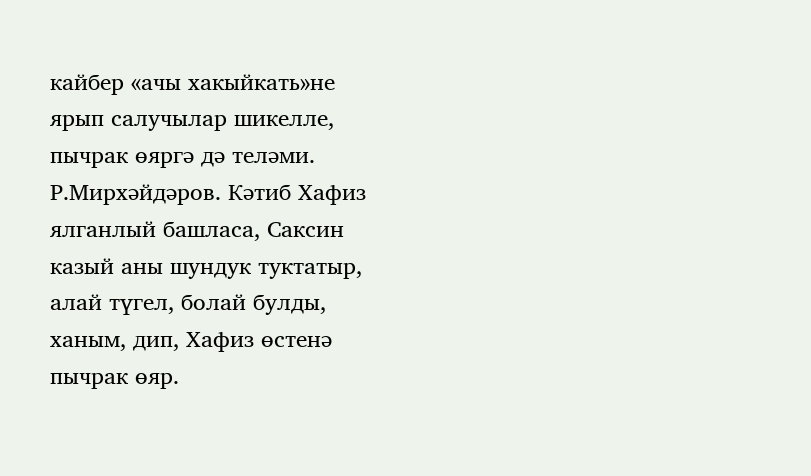кайбер «ачы хакыйкать»не ярып салучылар шикелле, пычрак өяргә дә теләми. Р.Мирхәйдәров. Кәтиб Хафиз ялганлый башласа, Саксин казый аны шундук туктатыр, алай түгел, болай булды, ханым, дип, Хафиз өстенә пычрак өяр.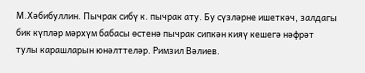М.Хәбибуллин. Пычрак сибү к. пычрак ату. Бу сүзләрне ишеткәч, залдагы бик күпләр мәрхүм бабасы өстенә пычрак сипкән кияү кешегә нәфрәт тулы карашларын юнәлттеләр. Римзил Вәлиев.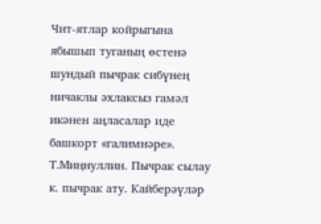Чит-ятлар койрыгына ябышып туганың өстенә шундый пычрак сибүнең ничаклы әхлаксыз гамәл икәнен аңласалар иде башкорт «галимнәре». Т.Миңнуллин. Пычрак сылау к. пычрак ату. Кайберәүләр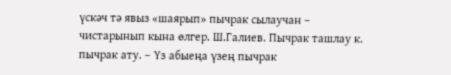үскәч тә явыз «шаярып» пычрак сылаучан – чистарынып кына өлгер. Ш.Галиев. Пычрак ташлау к. пычрак ату. – Үз абыеңа үзең пычрак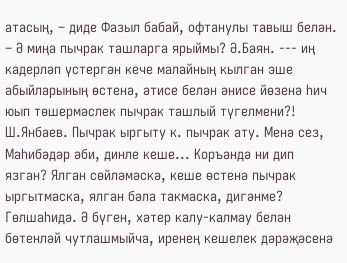атасың, – диде Фазыл бабай, офтанулы тавыш белән. – Ә миңа пычрак ташларга ярыймы? Ә.Баян. --- иң кадерләп үстергән кече малайның кылган эше абыйларының өстенә, әтисе белән әнисе йөзенә һич юып төшермәслек пычрак ташлый түгелмени?! Ш.Янбаев. Пычрак ыргыту к. пычрак ату. Менә сез, Маһибәдәр әби, динле кеше... Коръәндә ни дип язган? Ялган сөйләмәскә, кеше өстенә пычрак ыргытмаска, ялган бәла такмаска, дигәнме? Гөлшаһидә. Ә бүген, хәтер калу-калмау белән бөтенләй чутлашмыйча, иренең кешелек дәрәҗәсенә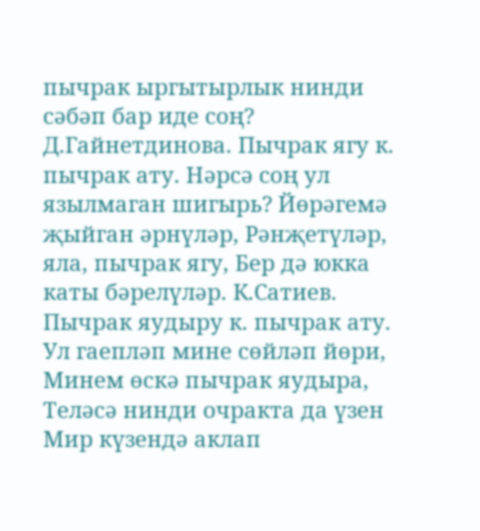пычрак ыргытырлык нинди сәбәп бар иде соң? Д.Гайнетдинова. Пычрак ягу к. пычрак ату. Нәрсә соң ул язылмаган шигырь? Йөрәгемә җыйган әрнүләр, Рәнҗетүләр, яла, пычрак ягу, Бер дә юкка каты бәрелүләр. К.Сатиев. Пычрак яудыру к. пычрак ату. Ул гаепләп мине сөйләп йөри, Минем өскә пычрак яудыра, Теләсә нинди очракта да үзен Мир күзендә аклап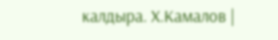калдыра. Х.Камалов |